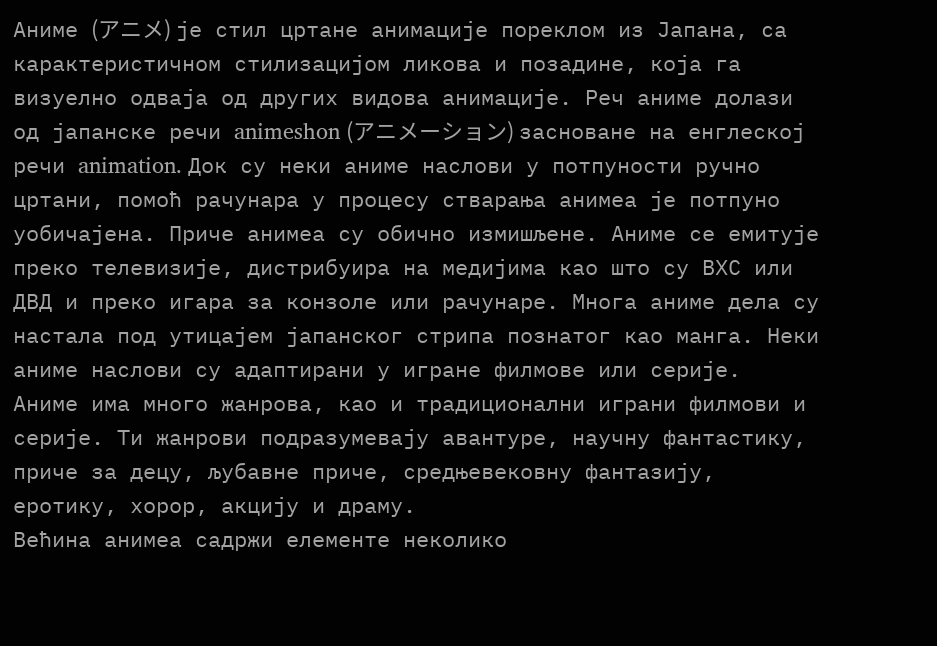Аниме (アニメ) је стил цртане анимације пореклом из Јапана, са карактеристичнoм стилизацијом ликова и позадине, која га визуелно одваја од других видова анимације. Реч аниме долази од јапанске речи animeshon (アニメーション) засноване на енглеској речи animation. Док су неки аниме наслови у потпуности ручно цртани, помоћ рачунара у процесу стварања анимеа је потпуно уобичајена. Приче анимеа су обично измишљене. Аниме се емитује преко телевизије, дистрибуира на медијима као што су ВХС или ДВД и преко игара за конзоле или рачунаре. Многа аниме дела су настала под утицајем јапанског стрипа познатог као манга. Неки аниме наслови су адаптирани у игране филмове или серије.
Аниме има много жанрова, као и традиционални играни филмови и серије. Ти жанрови подразумевају авантуре, научну фантастику, приче за децу, љубавне приче, средњевековну фантазију, еротику, хорор, акцију и драму.
Већина анимеа садржи елементе неколико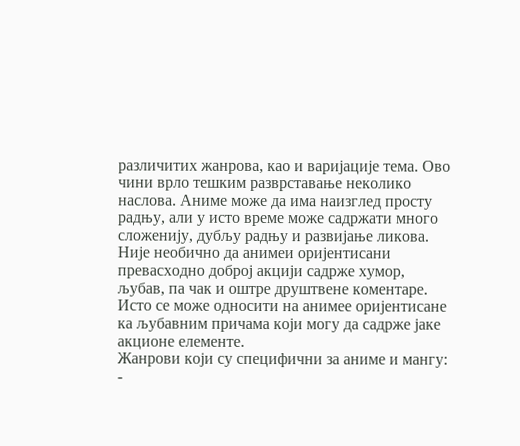различитих жанрова, као и варијације тема. Ово чини врло тешким разврставање неколико наслова. Аниме може да има наизглед просту радњу, али у исто време може садржати много сложенију, дубљу радњу и развијање ликова. Није необично да анимеи оријентисани превасходно доброј акцији садрже хумор, љубав, па чак и оштре друштвене коментаре. Исто се може односити на анимее оријентисане ка љубавним причама који могу да садрже јаке акционе елементе.
Жанрови који су специфични за аниме и мангу:
-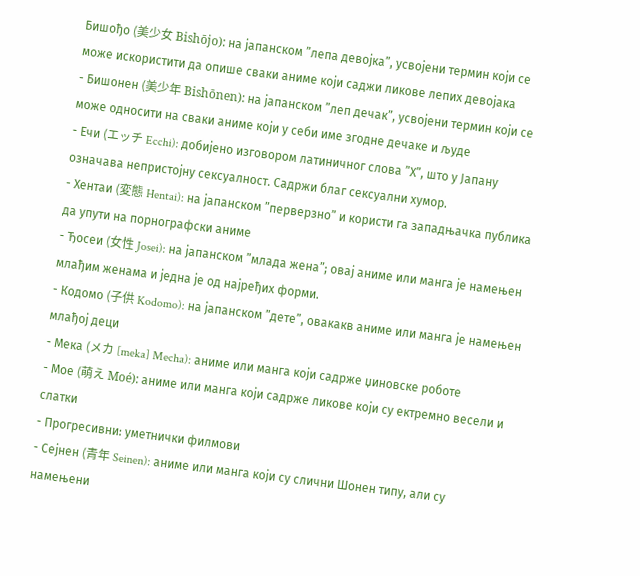Бишођо (美少女 Bishōjo): на јапанском ”лепа девојка”, усвојени термин који се може искористити да опише сваки аниме који саджи ликове лепих девојака
- Бишонен (美少年 Bishōnen): на јапанском ”леп дечак”, усвојени термин који се може односити на сваки аниме који у себи име згодне дечаке и људе
- Ечи (エッチ Ecchi): добијено изговором латиничног слова ”Х”, што у Јапану означава непристојну сексуалност. Садржи благ сексуални хумор.
- Хентаи (変態 Hentai): на јапанском ”перверзно” и користи га западњачка публика да упути на порнографски аниме
- Ђосеи (女性 Josei): на јапанcком ”млада жена”; овај аниме или манга је намењен млађим женама и једна је од најређих форми.
- Кодомо (子供 Kodomo): на јапанском ”дете”, овакакв аниме или манга је намењен млађој деци
- Мека (メカ [meka] Mecha): аниме или манга који садрже џиновске роботе
- Мое (萌え Moé): аниме или манга који садрже ликове који су ектремно весели и слатки
- Прогресивни: уметнички филмови
- Сејнен (青年 Seinen): аниме или манга који су слични Шонен типу, али су намењени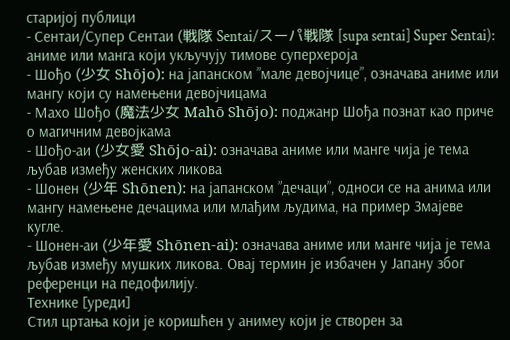старијој публици
- Сентаи/Супер Сентаи (戦隊 Sentai/スーパ戦隊 [supa sentai] Super Sentai): аниме или манга који укључују тимове суперхероја
- Шођо (少女 Shōjo): на јапанском ”мале девојчице”, означава аниме или мангу који су намењени девојчицама
- Махо Шођо (魔法少女 Mahō Shōjo): поджанр Шођа познат као приче о магичним девојкама
- Шођо-аи (少女愛 Shōjo-ai): означава аниме или манге чија је тема љубав између женских ликова
- Шонен (少年 Shōnen): на јапанском ”дечаци”, односи се на анима или мангу намењене дечацима или млађим људима, на пример Змајеве кугле.
- Шонен-аи (少年愛 Shōnen-ai): означава аниме или манге чија је тема љубав између мушких ликова. Овај термин је избачен у Јапану због референци на педофилију.
Технике [уреди]
Стил цртања који је коришћен у анимеу који је створен за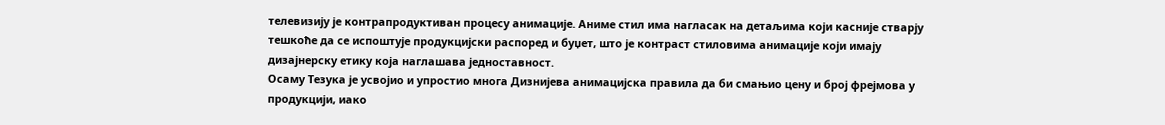телевизију је контрапродуктиван процесу анимације. Аниме стил има нагласак на детаљима који касније стварју тешкоће да се испоштује продукцијски распоред и буџет, што је контраст стиловима анимације који имају дизајнерску етику која наглашава једноставност.
Осаму Тезука је усвојио и упростио многа Дизнијева анимацијска правила да би смањио цену и број фрејмова у продукцији, иако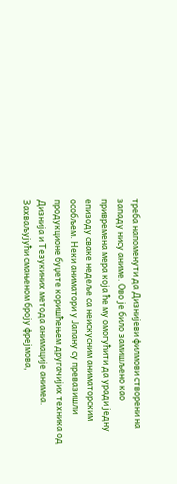треба напоменути да Дизнијеви филмови створени на западу нису аниме. Ово је било замишљено као привремена мера која ће му омогућити да уради једну епизоду сваке недеље са неискусним аниматорским особљем. Неки аниматори у Јапану су превазишли продукционе буџете коришћењем другачијих техника од Дизнија и Тезукиних метода анимације анимеа. Захваљујући смањеном броју фрејмова,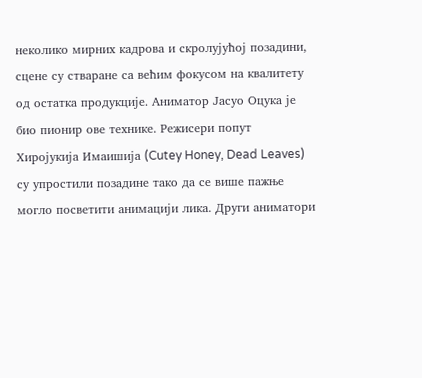неколико мирних кадрова и скролујућој позадини, сцене су стваране са већим фокусом на квалитету од остатка продукције. Аниматор Јасуо Оцука је био пионир ове технике. Режисери попут Хиројукија Имаишија (Cutey Honey, Dead Leaves) су упростили позадине тако да се више пажње могло посветити анимацији лика. Други аниматори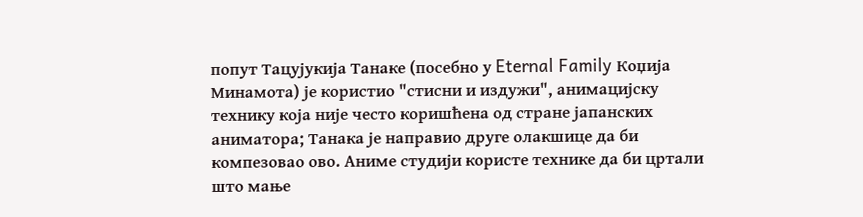попут Тацујукија Танаке (посебно у Eternal Family Коџија Минамота) је користио "стисни и издужи", анимацијску технику која није често коришћена од стране јапанских аниматора; Танака је направио друге олакшице да би компезовао ово. Аниме студији користе технике да би цртали што мање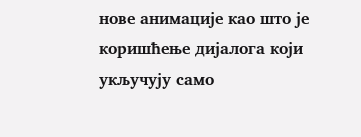нове анимације као што је коришћење дијалога који укључују само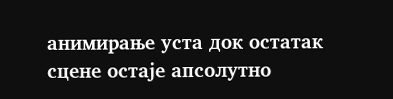анимирање уста док остатак сцене остаје апсолутно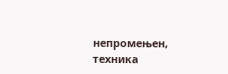непромењен, техника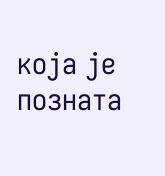која је позната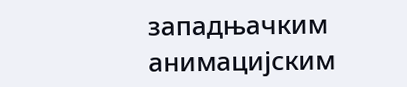западњачким анимацијским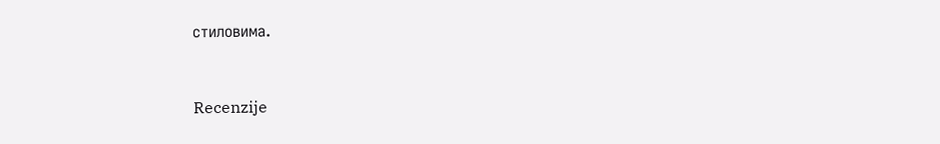стиловима.


Recenzije